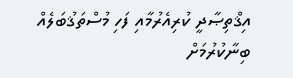އިޤްތިޞާދީ ކުރިއެރުމާއި ފަހި މުސްތަޤުބަލެއް ބިނާކުރުމަށް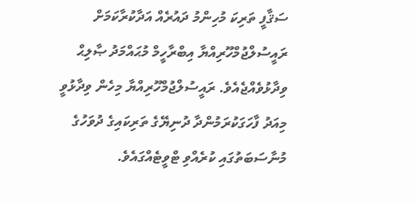ސަޤާފީ ތަރިކަ މުހިންމު ދައުރެއް އަދާކުރާކަމަށް ރައީސުލްޖުމްހޫރިއްޔާ އިބްރާހީމް މުޙައްމަދު ޞާލިޙް ވިދާޅުވެއްޖެއެވެ. ރައީސުލްޖުމްހޫރިއްޔާ މިހެން ވިދާޅުވީ މިއަދު ފާހަގަކުރަމުންދާ ދުނިޔޭގެ ތަރިކައިގެ ދުވަހުގެ މުނާސަބަތުގައި ކުރެއްވި ޓްވީޓެއްގައެވެ.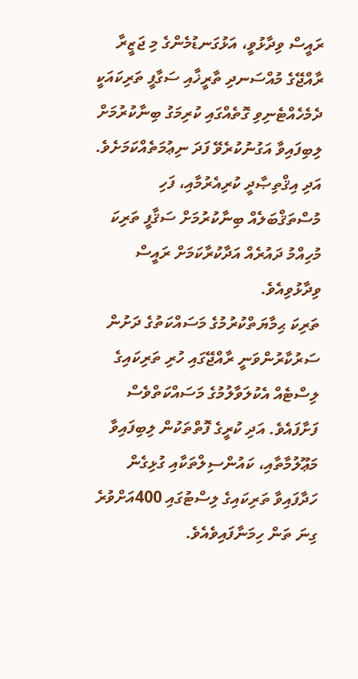ރައީސް ވިދާޅުވީ، އަޅުގަނޑުމެންގެ މި ޖަޒީރާ ރާއްޖޭގެ މުއްސަނދި ތާރީޚާއި ސަގާފީ ތަރިކައަކީ ދެމެހެއްޓެނިވި ގޮތެއްގައި ކުރިމަގު ބިނާކުރުމަށް ލިބިފައިވާ އަގުނުކުރެވޭ ފަދަ ނިޢުމަތެއްކަމަށެވެ. އަދި އިޤްތިޞާދީ ކުރިއެރުމާއި، ފަހި މުސްތަޤްބަލެއް ބިނާކުރުމަށް ސަޤާފީ ތަރިކަ މުހިއްމު ދައުރެއް އަދާކުރާކަމަށް ރައީސް ވިދާޅުވިއެވެ.
ތަރިކަ ޙިމާޔަތްކުރުމުގެ މަސައްކަތުގެ ދަށުން ސަރުކާރުންވަނީ ރާއްޖޭގައި ހުރި ތަރިކައިގެ ލިސްޓެއް އެކުލަވާލުމުގެ މަސައްކަތްވެސް ފަށާފައެވެ. އަދި ކުރީގެ ފޮތްތަކުން ލިބިފައިވާ މަޢޫލުމާތާއި، ކައުންސިލްތަކާއި ގުޅިގެން ހަދާފައިވާ ތަރިކައިގެ ލިސްޓުގައި 400އަށްވުރެ ގިނަ ތަން ހިމަނާފައިވެއެވެ.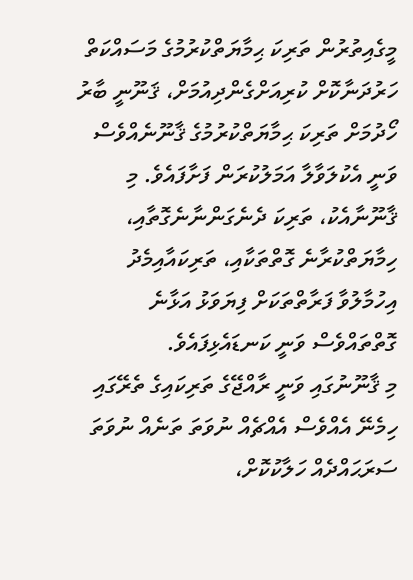މީގެއިތުރުން ތަރިކަ ޙިމާޔަތްކުރުމުގެ މަސައްކަތް ހަރުދަނާކޮށް ކުރިއަށްގެންދިއުމަށް، ޤަނޫނީ ބާރު ހޯދުމަށް ތަރިކަ ޙިމާޔަތްކުރުމުގެ ޤާނޫނެއްވެސް ވަނީ އެކުލަވާލާ އަމަލުކުރަން ފަށާފައެވެ. މި ޤާނޫނާއެކު، ތަރިކަ ދެނެގަންނާނެގޮތާއި، ހިމާޔަތްކުރާނެ ގޮތްތަކާއި، ތަރިކައާއިމެދު އިހުމާލުވާ ފަރާތްތަކަށް ފިޔަވަޅު އަޅާނެ ގޮތްތައްވެސް ވަނީ ކަނޑައެޅިފައެވެ.
މި ޤާނޫނުގައި ވަނީ ރާއްޖޭގެ ތަރިކައިގެ ތެރޭގައި ހިމެނޭ އެއްވެސް އެއްޗެއް ނުވަތަ ތަނެއް ނުވަތަ ސަރަޙައްދެއް ހަލާކުކޮށް،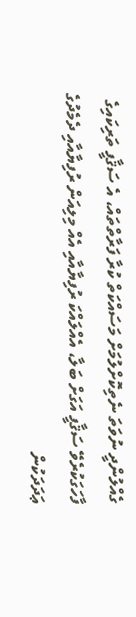ގެއްލުންދީ ނުވަތަ ނެތިކޮށްލުމަށް މަސައްކަތް ކުރާ ފަރާތްތައް، އެ ސަޤާފީ ތަރިކައިގެ ފާހަގަކުރެވޭ ސަޤާފީ އަގަށް ބަލާ، އެއްލައްކަ ރުފިޔާއާއި އެއް މިލިއަން ރުފިޔާއާއި ދެމެދުގެ ޢަދަދަކުން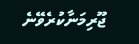ޖޫރިމަނާކުރެވޭނެ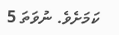ކަމަށެވެ. ނުވަތަ 5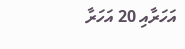އަހަރާއި 20 އަހަރާ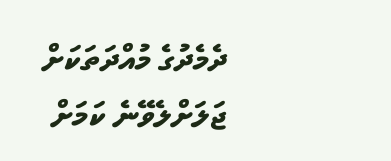ދެމެދުގެ މުއްދަތަކަށް ޖަލަށްލެވޭނެ ކަމަށް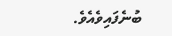ބުނެފައިވެއެވެ.